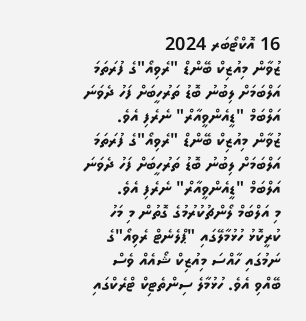16 އޮކްޓޯބަރ 2024
ޒުވާން މިއުޒިކް ބޭންޑް "ރެވިއޯ"ގެ ފުރަތަމަ އަލްބަމަށް ލިބުނު ބޮޑު ތަރުހީބަށް ފަހު ދެވަނަ އަލްބަމް "ޑީއެންވީއާރް" ނެރެފި އެވެ.
ޒުވާން މިއުޒިކް ބޭންޑް "ރެވިއޯ"ގެ ފުރަތަމަ އަލްބަމަށް ލިބުނު ބޮޑު ތަރުހީބަށް ފަހު ދެވަނަ އަލްބަމް "ޑީއެންވީއާރް" ނެރެފި އެވެ.
މި އަލްބަމް ލޯންޗުކުރުމުގެ ގޮތުން މި މަހު ކުރީކޮޅު ހުޅުމާލޭގައި "ޕްލެނެޓް ރެވިއޯ"ގެ ނަމުގައި ހާއްސަ މިއުޒިކް ޝޯއެއް ވެސް ބޭއްވި އެވެ. ހުޅުމާލެ ސިންތެޓިކް ޓްރެކްގައި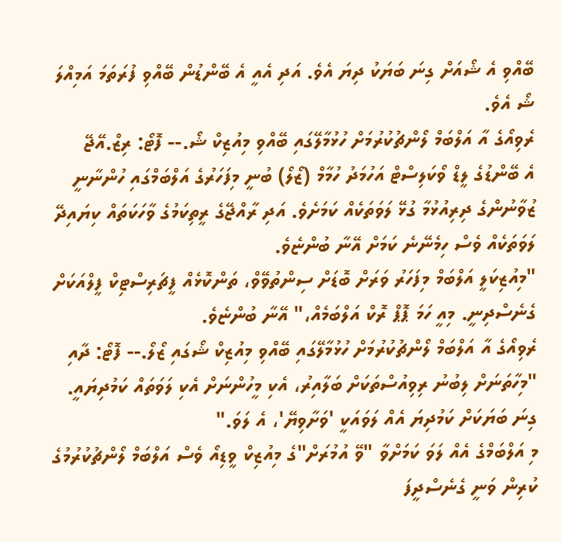ބޭއްވި އެ ޝޯއަށް ގިނަ ބަޔަކު ދިޔަ އެވެ. އަދި އެއީ އެ ބޭންޑުން ބޭއްވި ފުރަތަމަ އަމިއްލަ ޝޯ އެވެ.
ރެވިއޯގެ އާ އަލްބަމް ލޯންޗުކުރުމަށް ހުޅުމާލޭގައި ބޭއްވި މިއުޒިކް ޝޯ.-- ފޮޓޯ: ރިޒް.އޭޖޭ
އެ ބޭންޑުގެ ލީޑް ވޯކަލިސްޓް އަހުމަދު ހުމާމް (ޒޯލޯ) ބުނީ މިފަހަރުގެ އަލްބަމްގައި ހުންނާނީ ޒުވާނުންގެ ދިރިއުޅުމާ ގުޅޭ ލަވަތަކެއް ކަމަށެވެ. އަދި ރާއްޖޭގެ ރީތިކަމުގެ ވާހަކަތައް ކިޔައިދޭ ލަވަތަކެއް ވެސް ހިމެނޭނެ ކަމަށް އޭނާ ބުންޏެވެ.
"މިއުޒިކަލީ އަލްބަމް މިފަހަރު ވަރަށް ބޮޑަށް ސިންތުވޭވް، ތަންކޮޅެއް ފީޗަރިސްޓިކް ފީލްއަކަށް ގެނެސްދިނީ. މިއީ ހަމަ ޕޮޕް ރޮކް އަލްބަމެއް،" އޭނާ ބުންޏެވެ.
ރެވިއޯގެ އާ އަލްބަމް ލޯންޗުކުރުމަށް ހުޅުމާލޭގައި ބޭއްވި މިއުޒިކް ޝޯގައި ޒޯލޯ.-- ފޮޓޯ: ދާއި
"މިހާތަނަށް ލިބުނު ރިވިއުސްތަކަށް ބަލާއިރު، އެކި މީހުންނަށް އެކި ލަވަތައް ކަމުދިޔައީ. ގިނަ ބަޔަކަށް ކަމުދިޔަ އެއް ލަވައަކީ 'ވަށާވިޔޭ'، އެ ލަވަ."
މި އަލްބަމްގެ އެއް ލަވަ ކަމަށްވާ "ވޭ އުމުރަށް"ގެ މިއުޒިކް ވީޑިއޯ ވެސް އަލްބަމް ލޯންޗުކުރުމުގެ ކުރިން ވަނީ ގެނެސްދީފަ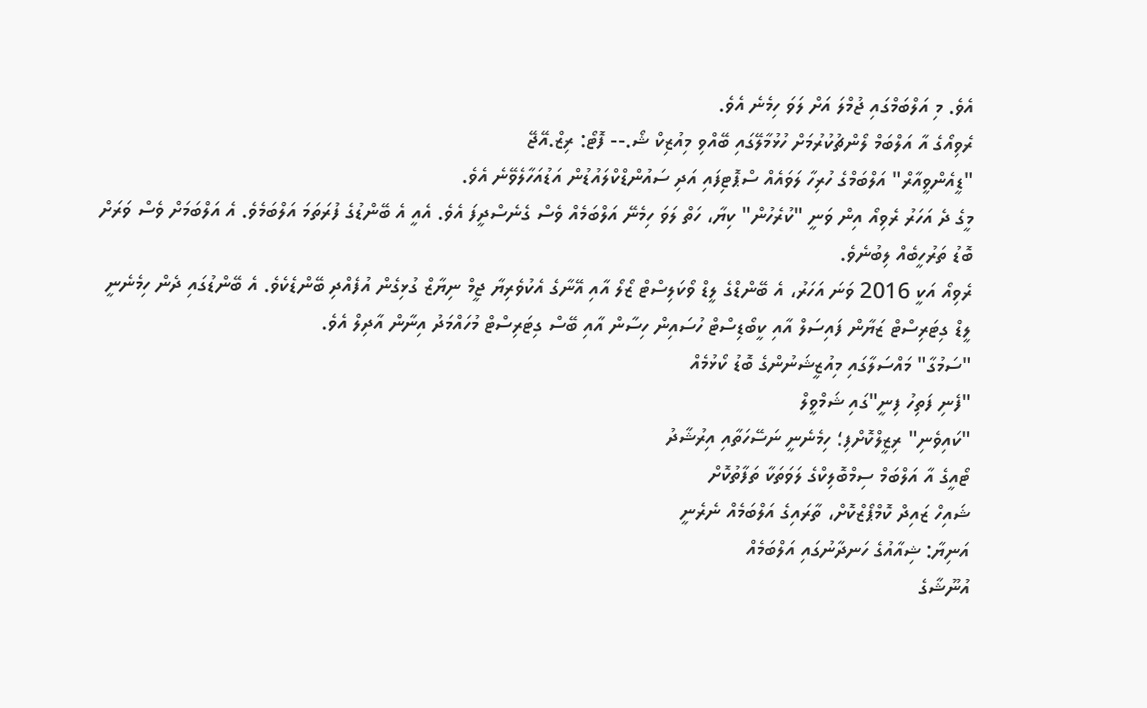އެވެ. މި އަލްބަމްގައި ޖުމްލަ އަށް ލަވަ ހިމެނެ އެވެ.
ރެވިއޯގެ އާ އަލްބަމް ލޯންޗުކުރުމަށް ހުޅުމާލޭގައި ބޭއްވި މިއުޒިކް ޝޯ.-- ފޮޓޯ: ރިޒް.އޭޖޭ
"ޑީއެންވީއާރް" އަލްބަމްގެ ހުރިހާ ލަވައެއް ސްޕޮޓިފައި އަދި ސައުންޑްކްލައުޑުން އަޑުއަހާލެވޭނެ އެވެ.
މީގެ ދެ އަހަރު ރެވިއޯ އިން ވަނީ "ކުރެހުން" ކިޔާ، ހަތް ލަވަ ހިމެނޭ އަލްބަމެއް ވެސް ގެނެސްދީފަ އެވެ. އެއީ އެ ބޭންޑުގެ ފުރަތަމަ އަލްބަމެވެ. އެ އަލްބަމަށް ވެސް ވަރަށް ބޮޑު ތަރުހީބެއް ލިބުނެވެ.
ރެވިއޯ އަކީ 2016 ވަނަ އަހަރު، އެ ބޭންޑްގެ ލީޑް ވޯކަލިސްޓް ޒޯލޯ އާއި އޭނާގެ އެކުވެރިޔާ ޖީމް ނިޔާޒް ގުޅިގެން އުފެއްދި ބޭންޑެކެވެ. އެ ބޭންޑުގައި ދެން ހިމެނެނީ ލީޑް ގިޓަރިސްޓް ޒަޔާން ފައިސަލް އާއި ކީބޯޑިސްޓް ހުސައިން ހިސާން އާއި ބޭސް ގިޓަރިސްޓް މުހައްމަދު އިނާން އާދިލް އެވެ.
"ސަމުގާ" މައްސަލާގައި މިއުޒީޝަނުންގެ ބޮޑު ކޯޅުމެއް
"ފެނި ފަތިހު ފިނީ"ގައި ޝަމްވީލް
"ކައިވެނި" ރިޒީލްކޮށްފި؛ ހިމެނެނީ ނަސޭހަތާއި އިރުޝާދު
ޓޯއީގެ އާ އަލްބަމް ސިމްބޮލިކްގެ ލަވަތަކާ ތަފާތުކޮށް
ޝައިހް ޒައިދް ކޮމްޕޯޒްކޮށް، ތާރައިގެ އަލްބަމެއް ނެރެނީ
އަނިޔާ: ޝިއާއުގެ ހަނދާނުގައި އަލްބަމެއް
އުނޫޝާގެ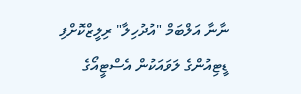ނާނާ އަލްބަމް "އުދުހިލާ" ރިލީޒްކޮށްފި
ޑީޓިއުންގެ ލަވައަކުން އެސްޓީއޯގެ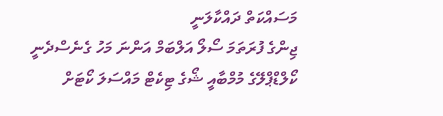މަސައްކަތް ދައްކާލަނީ
ޖިންގެ ފުރަތަމަ ސޯލޯ އަލްބަމް އަންނަ މަހު ގެނެސްދެނީ
ކޯލްޑްޕްލޭގެ މުމްބާއީ ޝޯގެ ޓިކެޓް މައްސަލަ ކޯޓަށް